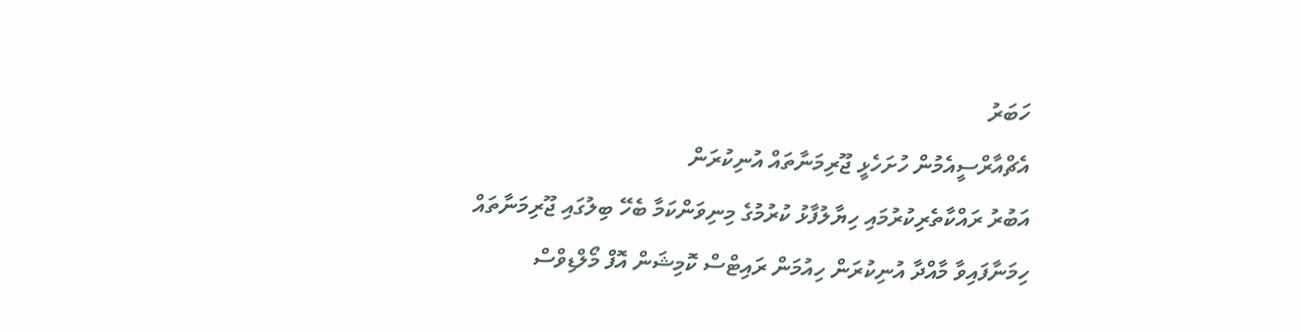ހަބަރު
އެޗްއާރްސީއެމުން ހުށަހެޅީ ޖޫރިމަނާތައް އުނިކުރަން
އަބުރު ރައްކާތެރިކުރުމައި ހިޔާލުފާޅު ކުރުމުގެ މިނިވަންކަމާ ބެހޭ ބިލުގައި ޖޫރިމަނާތައް ހިމަނާފައިވާ މާއްދާ އުނިކުރަން ހިއުމަން ރައިޓްސް ކޮމިޝަން އޮފް މޯލްޑިވްސް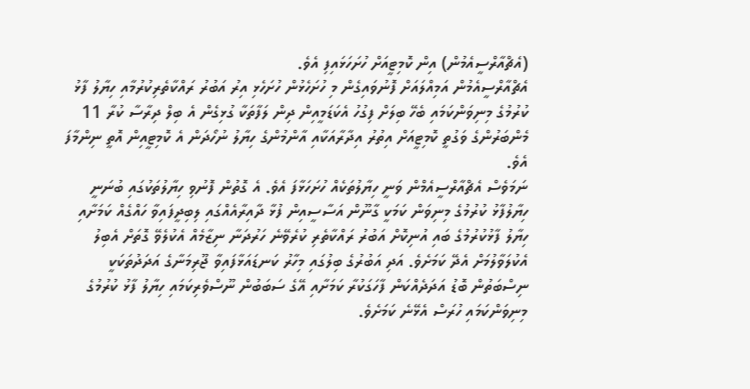(އެޗްއާރްސީއެމުން) އިން ކޮމިޓީއަށް ހުށަހަޅައިފި އެވެ.
އެޗްއާރްސީއެމުން އަމިއްލައަށް ފޮނުވައިގެން މި ހުށަހެޅުން ހުށަހެޅި އިރު އަބުރު ރައްކާތެރިކުރުމާއި ހިޔާލު ފާޅު ކުރުމުގެ މިނިވަންކަމައި ބެހޭ ބިލަށް ފިގުހު އެކަޑަމީއިން ދިން ލަފާތަކާ ގުޅިގެން އެ ބިލް ދިރާސާ ކުރާ 11 މެންބަރުންގެ ވަގުތީ ކޮމިޓީއަށް އިތުރު އިދާރާއަކާއި އާންމުންގެ ހިޔާލު ނުހޯދަން އެ ކޮމިޓީއިން އޮތީ ނިންމާފަ އެވެ.
ނަމަވެސް އެޗްއާރްސީއެމްން ވަނީ ހިޔާލުތަކެއް ހުށަހަޅާފަ އެވެ. އެ ގޮތުން ފޮނުވި ހިޔާލުތަކުގައި ބުނަނީ ހިޔާލުފާޅު ކުރުމުގެ މިނިވަން ކަމަކީ ގާނޫން އަސާސީއިން ފުޅާ ދާއިރާއެއްގައި ލިބިދީފައިވާ ހައްގެއް ކަމަށާއި ހިޔާލު ފާޅުކުރުމުގެ ބައި އުނިކޮށް އަބުރު ރައްކާތެރި ކުރެވޭނެ ހަރުދަނާ ނިޒާމެއް އެކުލެވޭ ގޮތަށް އެބިލު އެކުލަވާލުމަށް އެދޭ ކަމަށެވެ. އަދި އަބުރުގެ ބިލުގައި މިހާރު ކަނޑައަޅާފައިވާ ޖޫރިމަނާގެ އަދަދުތަކަކީ ނިސްބަތުން ބޮޑު އަދަދެއްކަން ފާހަގަކުރާ ކަމަށާއި އޭގެ ސަބަބުން ނޫސްވެރިކަމައި ހިޔާލު ފާޅު ކުރުމުގެ މިނިވަންކަމައި ހުރަސް އެޅޭނެ ކަމަށެވެ.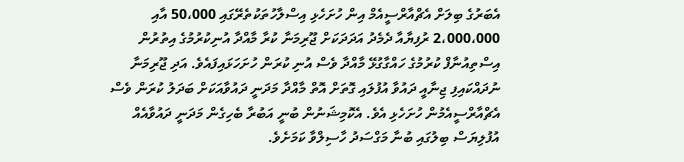އެބަރުގެ ބިލަށް އެޗްއާރްސީއެމް އިން ހުށަހެޅި އިސްލާހުތަކުތެރޭގައި 50،000 އާއި 2،000،000 ރުފިޔާއާ ދެމެދު އަދަދަކަށް ޖޫރިމަނާ ކުރާ މާއްދާ އުނިކުރުމުގެ އިތުރުން އިސްތިއުނާފް ކުރުމުގެ ހައްގާގުޅޭ މާއްދާ ވެސް އުނި ކުރަން ހުށަހަޅައިފައެވެ. އަދި ޖޫރިމަނާ ނުދައްކައިފި ޖިނާއީ ދައުވާ އުފުލައި ގޮތަށް އޮތް މާއްދާ މަދަނީ ދައުވާއަކަށް ބަދަލު ކުރަން ވެސް އެޗްއާރްސީއެމުން ހުށަހެޅި އެވެ. އެކޮމިޝަނުން ބުނީ އަބުރާ ބެހިގެން މަދަނީ ދައުވާއެއް އުފުލިޔަސް ބިލުގައި ބުނާ މަގްސަދު ހާސިލްވާ ކަމަށެވެ.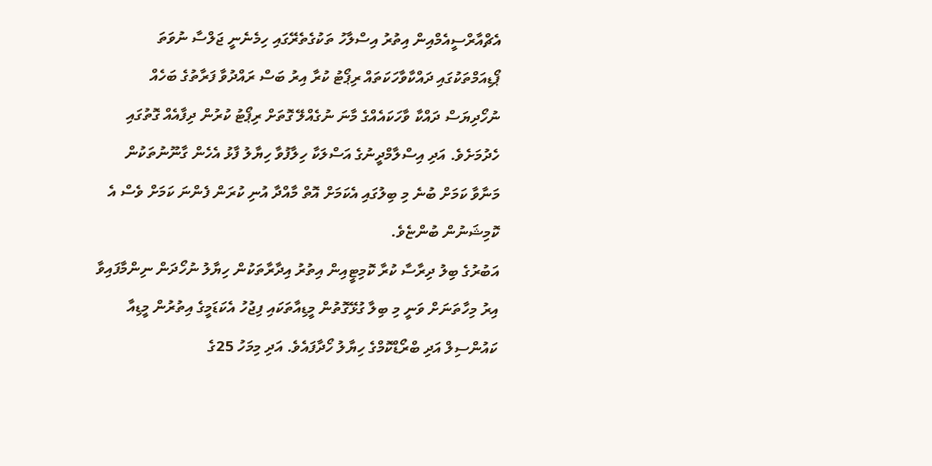އެޗްއާރްސީއެމްއިން އިތުރު އިސްލާހު ތަކުގެތެރޭގައި ހިމެނެނީ ޖަލްސާ ނުވަތަ ޕޯޑިއަމްތަކުގައި ދައްކާވާހަކަތައް ރިޕޯޓު ކުރާ އިރު ބަސް ރައްދުވާ ފަރާތުގެ ބަހެއް ނުހޯދިޔަސް ދައްކާ ވާހަކައެއްގެ މާނަ ނުގެއްލޭ ގޮތަށް ރިޕޯޓު ކުރުން ދިފާއެއް ގޮތުގައި ހެދުމަށެވެ. އަދި އިސްލާމްދީނުގެ އަސްލަކާ ހިލާފުވާ ހިޔާލު ފާޅު އެހެން ގާނޫނުތަކުން މަނާވާ ކަމަށް ބުނެ މި ބިލުގައި އެކަމަށް އޮތް މާއްދާ އުނި ކުރަން ފެންނަ ކަމަށް ވެސް އެ ކޮމިޝަނުން ބުންޏެވެ.
އަބުރުގެ ބިލު ދިރާސާ ކުރާ ކޮމިޓީއިން އިތުރު އިދާރާތަކުން ހިޔާލު ނުހޯދަން ނިންމާފައިވާ އިރު މިހާތަނަށް ވަނީ މި ބިލާ ގުޅޭގޮތުން މީޑިއާތަކައި ފިޖުހު އެކަޑަމީގެ އިތުރުން މީޑިއާ ކައުންސިލް އަދި ބްރޯޑްކޮމްގެ ހިޔާލު ހޯދާފައެވެ. އަދި މިމަހު 25ގެ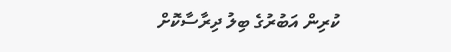ކުރިން އަބުރުގެ ބިލު ދިރާސާކޮށް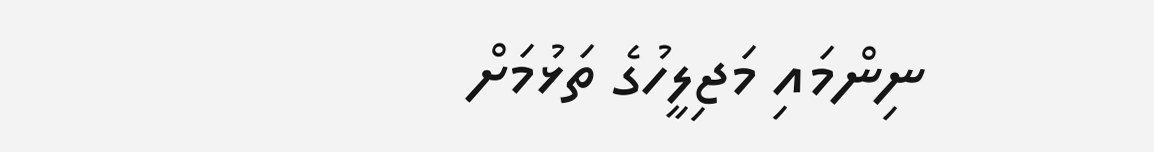ނިންމައި މަޖިލީހުގެ ތަޅުމަށް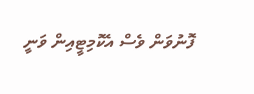ފޮނުވަން ވެސް އެކޮމިޓީއިން ވަނީ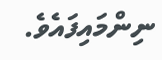ނިންމައިފައެވެ.